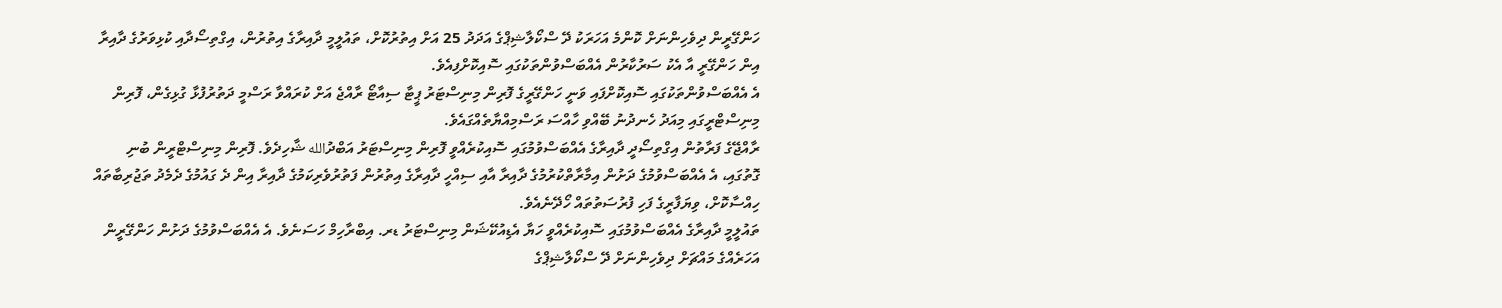ހަންގޭރީން ދިވެހިންނަށް ކޮންމެ އަހަރަކު ދޭ ސްކޯލާޝިޕްގެ އަދަދު 25 އަށް އިތުރުކޮށް، ތައުލީމީ ދާއިރާގެ އިތުރުން، އިގްތިސޯދާއި ކުޅިވަރުގެ ދާއިރާ އިން ހަންގޭރީ އާ އެކު ސަރުކާރުން އެއްބަސްވުންތަކުގައި ސޮއިކޮށްފިއެވެ.
އެ އެއްބަސްވުންތަކުގައި ސޮއިކޮށްފައި ވަނީ ހަންގޭރީގެ ފޮރިން މިނިސްޓަރު ޕީޓާ ސިއާޓޯ ރާއްޖެ އަށް ކުރައްވާ ރަސްމީ ދަތުރުފުޅާ ގުޅިގެން، ފޮރިން މިނިސްޓްރީގައި މިއަދު ހެނދުނު ބޭއްވި ހާއްސަ ރަސްމިއްޔާތެއްގައެވެ.
ރާއްޖޭގެ ފަރާތުން އިގްތިސޯދީ ދާއިރާގެ އެއްބަސްވުމުގައި ސޮއިކުރެއްވީ ފޮރިން މިނިސްޓަރު އަބްދުالله ޝާހިދެވެ. ފޮރިން މިނިސްޓްރީން ބުނި ގޮތުގައި، އެ އެއްބަސްވުމުގެ ދަށުން އިމާރާތްކުރުމުގެ ދާއިރާ އާއި ސިއްހީ ދާއިރާގެ އިތުރުން ފަތުރުވެރިކަމުގެ ދާއިރާ އިން ދެ ގައުމުގެ ދެމެދު ތަޖުރިބާތައް ހިއްސާކޮށް، ވިޔަފާރީގެ ފަހި ފުރުސަތުތައް ހޯދޭނެއެވެ.
ތައުލީމީ ދާއިރާގެ އެއްބަސްވުމުގައި ސޮއިކުރެއްވީ ހަޔާ އެޑިއުކޭޝަން މިނިސްޓަރު ޑރ. އިބްރާހިމް ހަސަނެވެ. އެ އެއްބަސްވުމުގެ ދަށުން ހަންގޭރީން އަހަރެއްގެ މައްޗަށް ދިވެހިންނަށް ދޭ ސްކޯލާޝިޕްގެ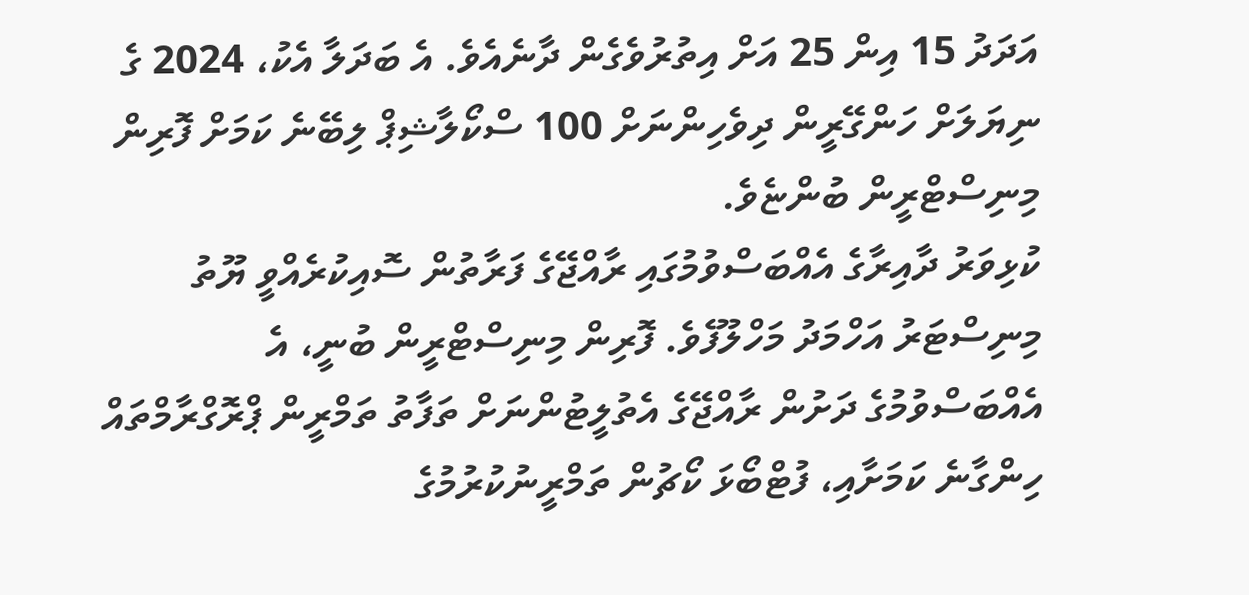އަދަދު 15 އިން 25 އަށް އިތުރުވެގެން ދާނެއެވެ. އެ ބަދަލާ އެކު، 2024 ގެ ނިޔަލަށް ހަންގޭރީން ދިވެހިންނަށް 100 ސްކޯލާޝިޕް ލިބޭނެ ކަމަށް ފޮރިން މިނިސްޓްރީން ބުންޏެވެ.
ކުޅިވަރު ދާއިރާގެ އެއްބަސްވުމުގައި ރާއްޖޭގެ ފަރާތުން ސޮއިކުރެއްވީ ޔޫތު މިނިސްޓަރު އަހްމަދު މަހްލޫފެވެ. ފޮރިން މިނިސްޓްރީން ބުނީ، އެ އެއްބަސްވުމުގެ ދަށުން ރާއްޖޭގެ އެތުލީޓުންނަށް ތަފާތު ތަމްރީން ޕްރޮގްރާމްތައް ހިންގާނެ ކަމަށާއި، ފުޓްބޯޅަ ކޯޗުން ތަމްރީނުކުރުމުގެ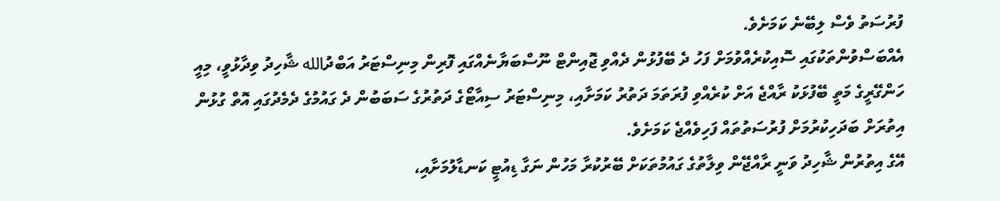ފުރުސަތު ވެސް ލިބޭނެ ކަމަށެވެ.
އެއްބަސްވުންތަކުގައި ސޮއިކުރެއްވުމަށް ފަހު ދެ ބޭފުޅުން ދެއްވި ޖޮއިންޓް ނޫސްބަޔާނެއްގައި ފޮރިން މިނިސްޓަރު އަބްދުالله ޝާހިދު ވިދާޅުވީ، މިއީ ހަންގޭރީގެ މަތީ ބޭފުޅަކު ރާއްޖެ އަށް ކުރެއްވި ފުރަތަމަ ދަތުރު ކަމަށާއި، މިނިސްޓަރު ސިއާޓޯގެ ދަތުރުގެ ސަބަބުން ދެ ގައުމުގެ ދެމެދުގައި އޮތް ގުޅުން އިތުރަށް ބަދަހިކުރުމަށް ފުރުސަތުތައް ފަހިވެއްޖެ ކަމަށެވެ.
އޭގެ އިތުރުން ޝާހިދު ވަނީ ރާއްޖޭން ވިލާތުގެ ގައުމުތަކަށް ބޭރުކުރާ މަހުން ނަގާ ޑިއުޓީ ކަނޑާލުމަށާއި،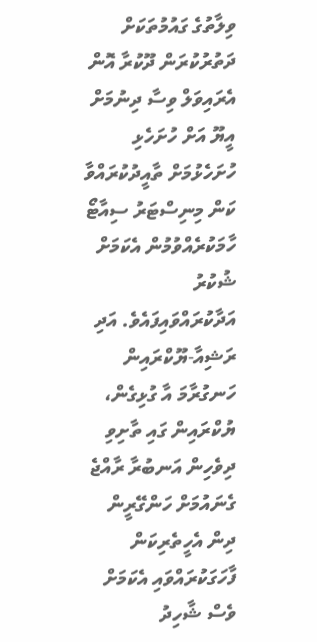ވިލާތުގެ ގައުމުތަކަށް ދަތުރުކުރަން ދޫކުރާ އޮން އެރައިވަލް ވިސާ ދިނުމަށް އީޔޫ އަށް ހުށަހެޅި ހުށަހެޅުމަށް ތާއީދުކުރައްވާ ކަން މިނިސްޓަރު ސިއާޓޯ ހާމަކުރެއްވުމުން އެކަމަށް ޝުކުރު އަދާކުރައްވައިފައެވެ. އަދި ރަޝިއާ-ޔޫކްރައިން ހަނގުރާމަ އާ ގުޅިގެން، ޔުކްރައިން ގައި ތާށިވި ދިވެހިން އަނބުރާ ރާއްޖެ ގެނައުމަށް ހަންގޭރީން ދިން އެހީތެރިކަން ފާހަގަކުރައްވައި އެކަމަށް ވެސް ޝާހިދު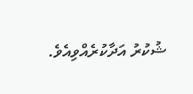ޝުކުރު އަދާކުރެއްވިއެވެ.